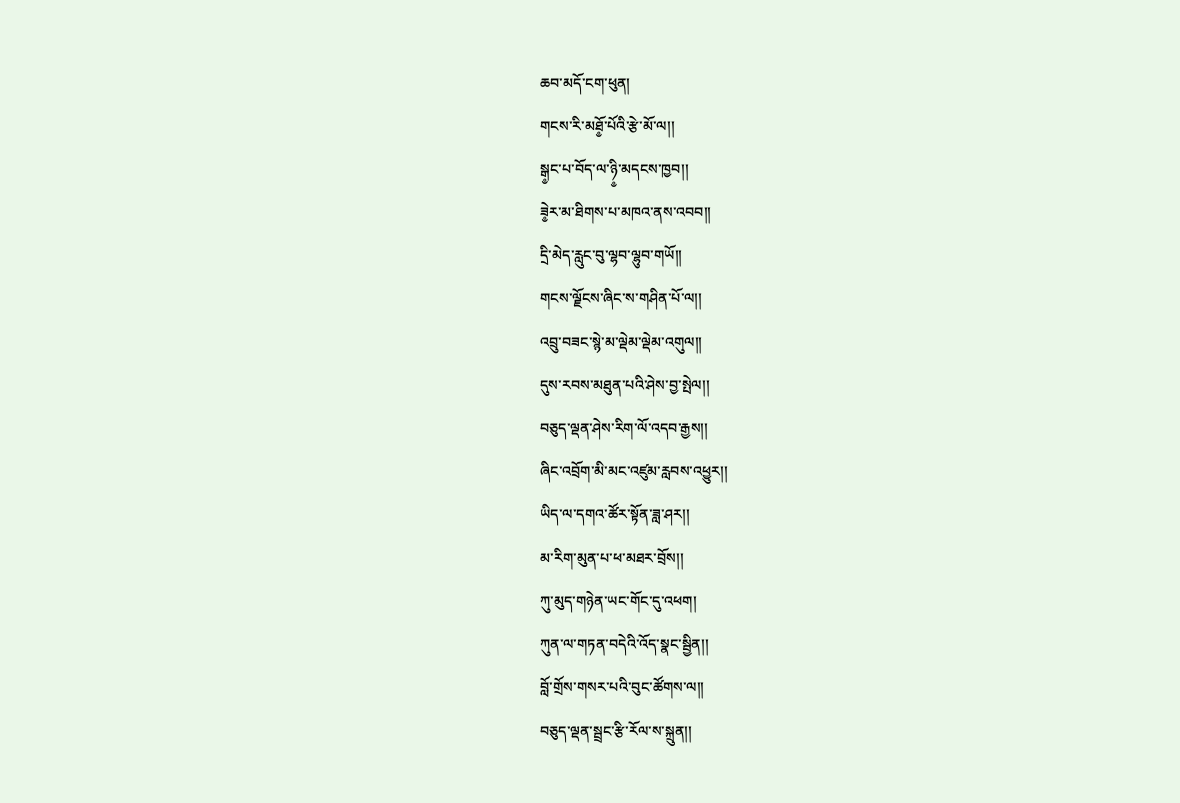ཆབ་མདོ་ངག་ཕུན།
གངས་རི་མཐོ༵་པོའི་རྩེ་མོ་ལ།།
སྒ༵ང་པ་བོད་ལ་ཉི༵་མདངས་ཁྱབ།།
ཟེ༵ར་མ་ཐིགས་པ་མཁའ་ནས་འབབ།།
དྲི་མེད་རླུང་བུ་ལྷབ་ལྷུབ་གཡོ།།
གངས་ལྗོངས་ཞིང་ས་གཤིན་པོ་ལ།།
འབྲུ་བཟང་སྙེ་མ་ལྡེམ་ལྡེམ་འགུལ།།
དུས་རབས་མཐུན་པའི་ཤེས་བྱ་སྤེལ།།
བཅུད་ལྡན་ཤེས་རིག་ལོ་འདབ་རྒྱས།།
ཞིང་འབྲོག་མི་མང་འཛུམ་རླབས་འཕྱུར།།
ཡིད་ལ་དགའ་ཚོར་སྟོན་ཟླ་ཤར།།
མ་རིག་མུན་པ་ཕ་མཐར་བྲོས།།
ཀུ་མུད་གཉེན་ཡང་གོང་དུ་འཕག།
ཀུན་ལ་གཏན་བདེའི་འོད་སྣང་སྦྱིན།།
བློ་གྲོས་གསར་པའི་བུང་ཚོགས་ལ།།
བཅུད་ལྡན་སྦྲང་རྩི་རོལ་ས་སྐྲུན།།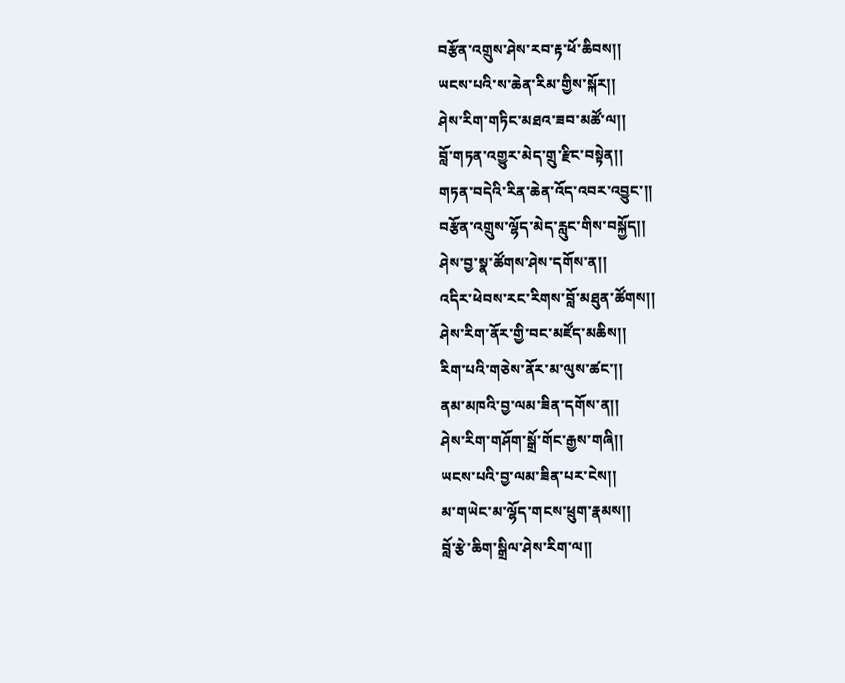བརྩོན་འགྲུས་ཤེས་རབ་རྟ་ཕོ་ཆིབས།།
ཡངས་པའི་ས་ཆེན་རིམ་གྱིས་སྐོར།།
ཤེས་རིག་གཏིང་མཐའ་ཟབ་མཚོ་ལ།།
བློ་གཏན་འགྱུར་མེད་གྲུ་རྫིང་བསྟེན།།
གཏན་བདེའི་རིན་ཆེན་འོད་འབར་འབྱུང་།།
བརྩོན་འགྲུས་ལྷོད་མེད་རླུང་གིས་བསྐྱོད།།
ཤེས་བྱ་སྣ་ཚོགས་ཤེས་དགོས་ན།།
འདིར་ཕེབས་རང་རིགས་བློ་མཐུན་ཚོགས།།
ཤེས་རིག་ནོར་གྱི་བང་མཛོད་མཆིས།།
རིག་པའི་གཅེས་ནོར་མ་ལུས་ཚང་།།
ནམ་མཁའི་བྱ་ལམ་ཟིན་དགོས་ན།།
ཤེས་རིག་གཤོག་སྒྲོ་གོང་རྒྱས་གཞི།།
ཡངས་པའི་བྱ་ལམ་ཟིན་པར་ངེས།།
མ་གཡེང་མ་ལྷོད་གངས་ཕྲུག་རྣམས།།
བློ་རྩེ་ཆིག་སྒྲིལ་ཤེས་རིག་ལ།།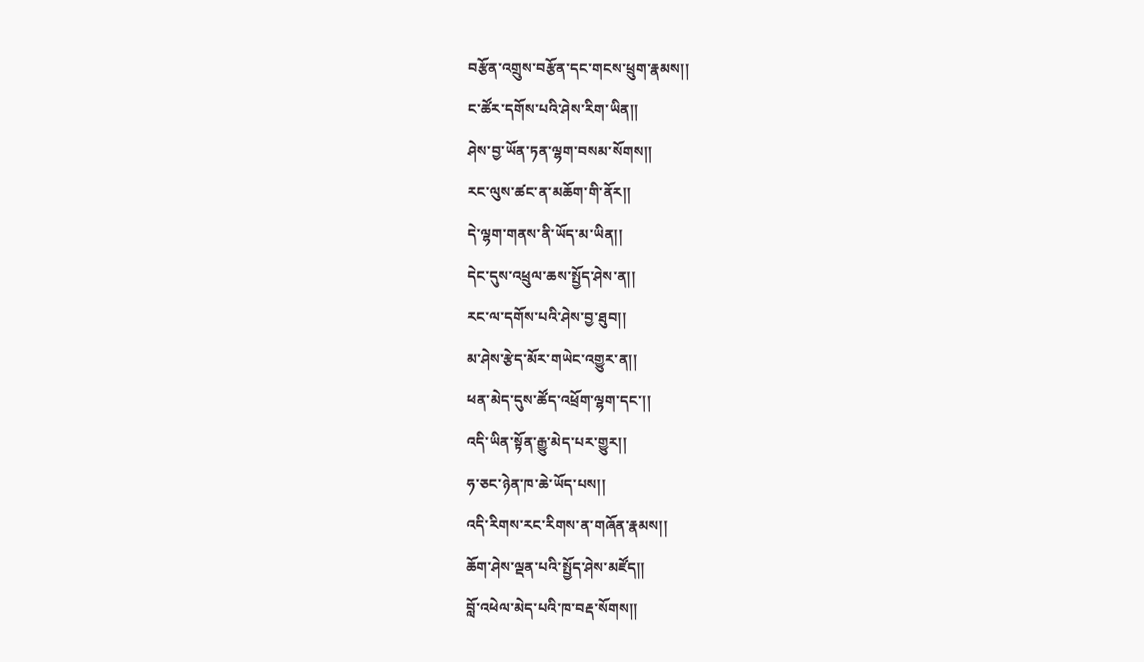བརྩོན་འགྲུས་བརྩོན་དང་གངས་ཕྲུག་རྣམས།།
ང་ཚོར་དགོས་པའི་ཤེས་རིག་ཡིན།།
ཤེས་བྱ་ཡོན་ཏན་ལྷག་བསམ་སོགས།།
རང་ལུས་ཚང་ན་མཆོག་གི་ནོར།།
དེ་ལྷག་གནས་ནི་ཡོད་མ་ཡིན།།
དེང་དུས་འཕྲུལ་ཆས་སྤྱོད་ཤེས་ན།།
རང་ལ་དགོས་པའི་ཤེས་བྱ་ཐུབ།།
མ་ཤེས་རྩེད་མོར་གཡེང་འགྱུར་ན།།
ཕན་མེད་དུས་ཚོད་འཕྲོག་ལྷག་དང་།།
འདི་ཡིན་སྟོན་རྒྱུ་མེད་པར་གྱུར།།
ཧ་ཅང་ཉེན་ཁ་ཆེ་ཡོད་པས།།
འདི་རིགས་རང་རིགས་ན་གཞོན་རྣམས།།
ཆོག་ཤེས་ལྡན་པའི་སྤྱོད་ཤེས་མཛོད།།
བློ་འཕེལ་མེད་པའི་ཁ་བརྡ་སོགས།།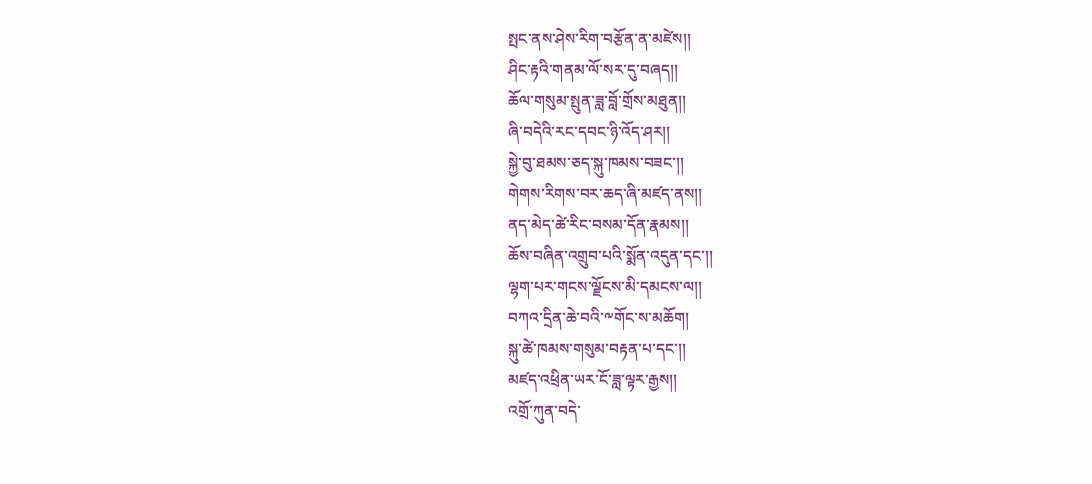སྤང་ནས་ཤེས་རིག་བརྩོན་ན་མཛེས།།
ཤིང་རྟའི་གནམ་ལོ་སར་དུ་བཞད།།
ཆོལ་གསུམ་སྤུན་ཟླ་བློ་གྲོས་མཐུན།།
ཞི་བདེའི་རང་དབང་ཉི་འོད་ཤར།།
སྐྱེ་བུ་ཐམས་ཅད་སྐུ་ཁམས་བཟང་།།
གེགས་རིགས་བར་ཆད་ཞི་མཛད་ནས།།
ནད་མེད་ཚེ་རིང་བསམ་དོན་རྣམས།།
ཆོས་བཞིན་འགྲུབ་པའི་སྨོན་འདུན་དང་།།
ལྷག་པར་གངས་ལྗོངས་མི་དམངས་ལ།།
བཀའ་དྲིན་ཆེ་བའི་༸གོང་ས་མཆོག།
སྐུ་ཚེ་ཁམས་གསུམ་བརྟན་པ་དང་།།
མཛད་འཕྲིན་ཡར་ངོ་ཟླ་ལྟར་རྒྱས།།
འགྲོ་ཀུན་བདེ་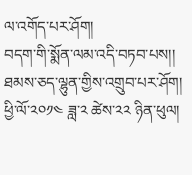ལ་འགོད་པར་ཤོག།
བདག་གི་སྨོན་ལམ་འདི་བཏབ་པས།།
ཐམས་ཅད་ལྷུན་གྱིས་འགྲུབ་པར་ཤོག།
ཕྱི་ལོ་༢༠༡༤ ཟླ་༢ ཚེས་༢༢ ཉིན་ཕུལ།